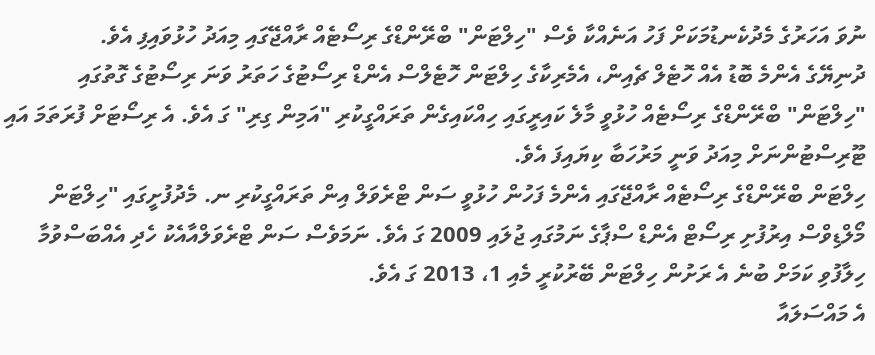ނުވަ އަހަރުގެ މެދުކެނޑުމަކަށް ފަހު އަނެއްކާ ވެސް "ހިލްޓަން" ބްރޭންޑްގެ ރިސޯޓެއް ރާއްޖޭގައި މިއަދު ހުޅުވައިފި އެވެ.
ދުނިޔޭގެ އެންމެ ބޮޑު އެއް ހޮޓެލް ޗެއިން، އެމެރިކާގެ ހިލްޓަން ހޮޓެލްސް އެންޑް ރިސޯޓުގެ ހަތަރު ވަނަ ރިސޯޓުގެ ގޮތުގައި "ހިލްޓަން" ބްރޭންޑްގެ ރިސޯޓެއް ހުޅުވީ މާލެ ކައިރީގައި ހިއްކައިގެން ތަރައްގީކުރި "އަމިން ގިރި" ގަ އެވެ. އެ ރިސޯޓަށް ފުރަތަމަ އައި ޓޫރިސްޓުންނަށް މިއަދު ވަނީ މަރުހަބާ ކިޔައިފަ އެވެ.
ހިލްޓަން ބްރޭންޑްގެ ރިސޯޓެއް ރާއްޖޭގައި އެންމެ ފަހުން ހުޅުވީ ސަން ޓްރެވަލް އިން ތަރައްގީކުރި ނ. މެދުފުށީގައި "ހިލްޓަން މޯލްޑިވްސް އިރުފުށި ރިސޯޓް އެންޑް ސްޕާގެ ނަމުގައި ޖުލައި 2009 ގަ އެވެ. ނަމަވެސް ސަން ޓްރެވަލްއާއެކު ހެދި އެއްބަސްވުމާ ހިލާފުވި ކަމަށް ބުނެ އެ ރަށުން ހިލްޓަން ބޭރުކުރީ މެއި 1، 2013 ގަ އެވެ.
އެ މައްސަލައާ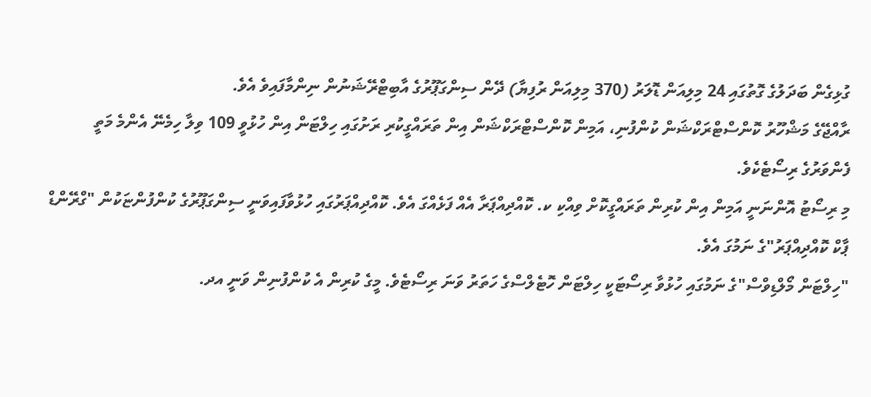ގުޅިގެން ބަދަލުގެ ގޮތުގައި 24 މިލިއަން ޑޮލަރު (370 މިލިއަން ރުފިޔާ) ދޭން ސިންގަޕޫރުގެ އާބިޓްރޭޝަނުން ނިންމާފައިވެ އެވެ.
ރާއްޖޭގެ މަޝްހޫރު ކޮންސްޓްރަކްޝަން ކުންފުނި، އަމިން ކޮންސްޓްރަކްޝަން އިން ތަރައްގީކުރި ރަށުގައި ހިލްޓަން އިން ހުޅުވީ 109 ވިލާ ހިމެނޭ އެންމެ މަތީ ފެންވަރުގެ ރިސޯޓެކެވެ.
މި ރިސޯޓު އޮންނަނީ އަމިން އިން ކުރިން ތަރައްގީކޮށް ވިއްކި ކ. ކޮއްދިއްޕަރާ އެއް ފަޅެއްގަ އެވެ. ކޮއްދިއްޕަރުގައި ހުޅުވާފައިވަނީ ސިންގަޕޫރުގެ ކުންފުންޏަކުން "ގްރޭންޑް ޕާކް ކޮއްދިއްޕަރު"ގެ ނަމުގަ އެވެ.
"ހިލްޓަން މޯލްޑިވްސް"ގެ ނަމުގައި ހުޅުވާ ރިސޯޓަކީ ހިލްޓަން ހޮޓެލްސްގެ ހަތަރު ވަނަ ރިސޯޓެވެ. މީގެ ކުރިން އެ ކުންފުނިން ވަނީ އދ.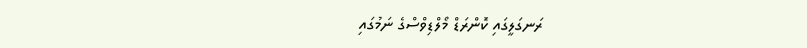ރަނގަލީގައި ކޮންރަޑް މޯލްޑިވްސްގެ ނަމުގައި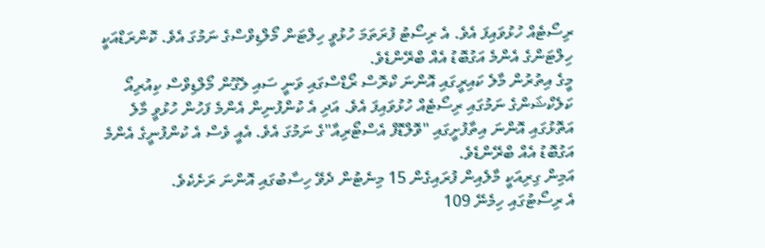ރިސޯޓެއް ހުޅުވައިފަ އެވެ. އެ ރިސޯޓު ފުރަތަމަ ހުޅުވީ ހިލްޓަން މޯލްޑިވްސްގެ ނަމުގަ އެވެ. ކޮންރަޑްއަކީ ހިލްޓަންގެ އެންމެ އަގުބޮޑު އެއް ބްރޭންޑެވެ.
މީގެ އިތުރުން މާލެ ކައިރީގައި އޮންނަ ކްރޮސް ރޯޑްސްގައި ވަނީ ސައި ލެގޫން މޯލްޑިވްސް ކިއުރިއޯ ކަލެކްޝަންގެ ނަމުގައި ރިސޯޓެއް ހުޅުވައިފަ އެވެ. އަދި އެ ކުންފުނިން އެންމެ ފަހުން ހުޅުވީ މާލެ އަތޮޅުގައި އޮންނަ އިތާފުށީގައި "ވޮލްޑޮފް އެސްޓޯރިއާ"ގެ ނަމުގަ އެވެ. އެއީ ވެސް އެ ކުންފުނީގެ އެންމެ އަގުބޮޑު އެއް ބްރޭންޑެވެ.
އަމިން ގިރިއަކީ މާލެއިން ފުރައިގެން 15 މިނެޓުން ދެވޭ ހިސާބުގައި އޮންނަ ރަށެކެވެ.
އެ ރިސޯޓުގައި ހިމެނޭ 109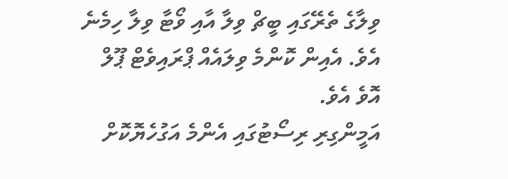ވިލާގެ ތެރޭގައި ބީޗް ވިލާ އާއި ވޯޓާ ވިލާ ހިމެނެ އެވެ. އެއިން ކޮންމެ ވިލައެއް ޕްރައިވެޓް ޕޫލް އޮވެ އެވެ.
އަމީންގިރި ރިސޯޓުގައި އެންމެ އަގުހެޔޮކޮށް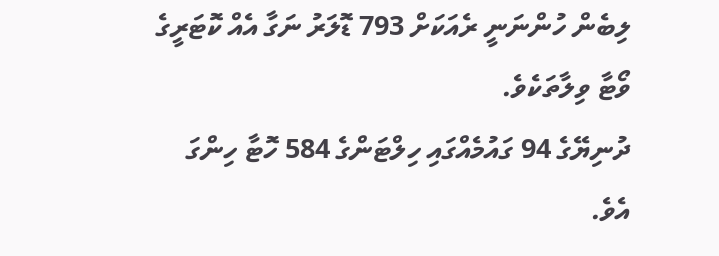ލިބެން ހުންނަނީ ރެއަކަށް 793 ޑޮލަރު ނަގާ އެއް ކޮޓަރީގެ ވޯޓާ ވިލާތަކެވެ.
ދުނިޔޭގެ 94 ގައުމެއްގައި ހިލްޓަންގެ 584 ހޮޓާ ހިންގަ އެވެ.